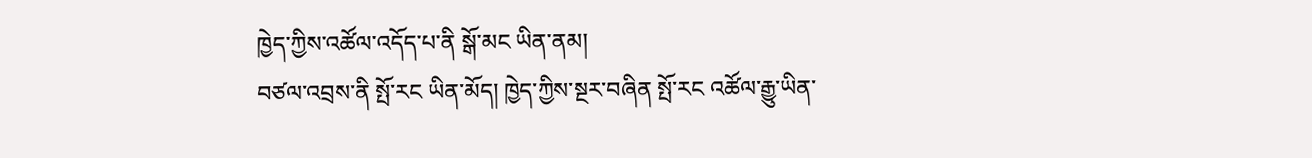ཁྱེད་ཀྱིས་འཚོལ་འདོད་པ་ནི སྒོ་མང ཡིན་ནམ།
བཙལ་འབྲས་ནི སྤོ་རང ཡིན་མོད། ཁྱེད་ཀྱིས་སྔར་བཞིན སྤོ་རང འཚོལ་རྒྱུ་ཡིན་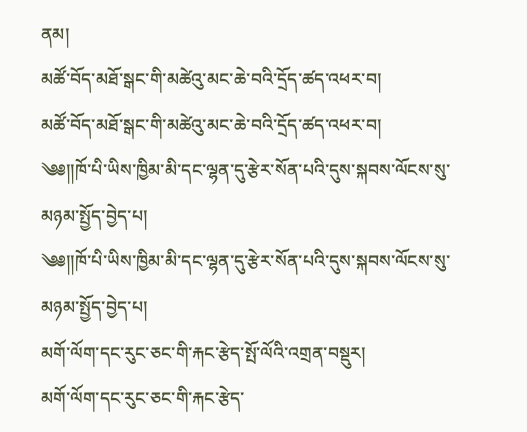ནམ།
མཚོ་བོད་མཐོ་སྒང་གི་མཚེའུ་མང་ཆེ་བའི་དྲོད་ཚད་འཕར་བ།
མཚོ་བོད་མཐོ་སྒང་གི་མཚེའུ་མང་ཆེ་བའི་དྲོད་ཚད་འཕར་བ།
༄༅།།ཁོ་པི་ཡིས་ཁྱིམ་མི་དང་ལྷན་དུ་རྩེར་སོན་པའི་དུས་སྐབས་ལོངས་སུ་མཉམ་སྤྱོད་བྱེད་པ།
༄༅།།ཁོ་པི་ཡིས་ཁྱིམ་མི་དང་ལྷན་དུ་རྩེར་སོན་པའི་དུས་སྐབས་ལོངས་སུ་མཉམ་སྤྱོད་བྱེད་པ།
མགོ་ལོག་དང་རུང་ཅང་གི་རྐང་རྩེད་སྤོ་ལོའི་འགྲན་བསྡུར།
མགོ་ལོག་དང་རུང་ཅང་གི་རྐང་རྩེད་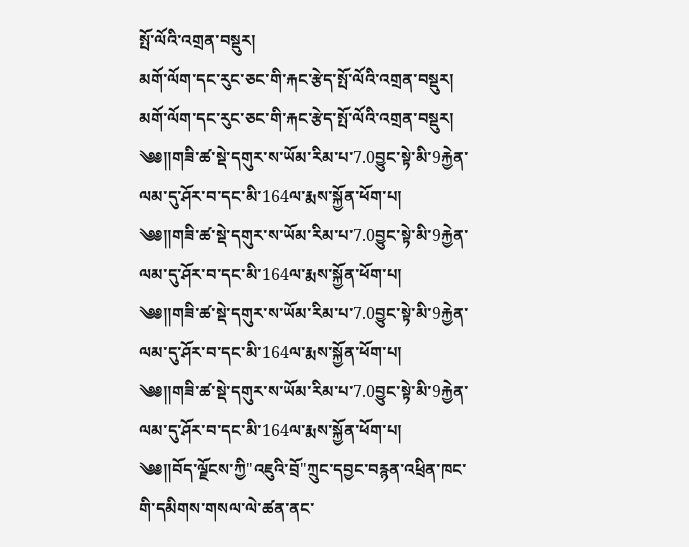སྤོ་ལོའི་འགྲན་བསྡུར།
མགོ་ལོག་དང་རུང་ཅང་གི་རྐང་རྩེད་སྤོ་ལོའི་འགྲན་བསྡུར།
མགོ་ལོག་དང་རུང་ཅང་གི་རྐང་རྩེད་སྤོ་ལོའི་འགྲན་བསྡུར།
༄༅།།གཟི་ཚ་སྡེ་དགུར་ས་ཡོམ་རིམ་པ་7.0བྱུང་སྟེ་མི་9རྐྱེན་ལམ་དུ་ཤོར་བ་དང་མི་164ལ་རྨས་སྐྱོན་ཕོག་པ།
༄༅།།གཟི་ཚ་སྡེ་དགུར་ས་ཡོམ་རིམ་པ་7.0བྱུང་སྟེ་མི་9རྐྱེན་ལམ་དུ་ཤོར་བ་དང་མི་164ལ་རྨས་སྐྱོན་ཕོག་པ།
༄༅།།གཟི་ཚ་སྡེ་དགུར་ས་ཡོམ་རིམ་པ་7.0བྱུང་སྟེ་མི་9རྐྱེན་ལམ་དུ་ཤོར་བ་དང་མི་164ལ་རྨས་སྐྱོན་ཕོག་པ།
༄༅།།གཟི་ཚ་སྡེ་དགུར་ས་ཡོམ་རིམ་པ་7.0བྱུང་སྟེ་མི་9རྐྱེན་ལམ་དུ་ཤོར་བ་དང་མི་164ལ་རྨས་སྐྱོན་ཕོག་པ།
༄༅།།བོད་ལྗོངས་ཀྱི"འཇུའི་བྲོ"ཀྲུང་དབྱང་བརྙན་འཕྲིན་ཁང་གི་དམིགས་གསལ་ལེ་ཚན་ནང་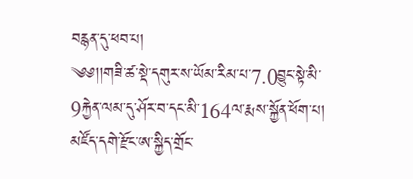བརྙན་དུ་ཕབ་པ།
༄༅།།གཟི་ཚ་སྡེ་དགུར་ས་ཡོམ་རིམ་པ་7.0བྱུང་སྟེ་མི་9རྐྱེན་ལམ་དུ་ཤོར་བ་དང་མི་164ལ་རྨས་སྐྱོན་ཕོག་པ།
མཛོད་དགེ་རྫོང་ཨ་སྐྱིད་གྲོང་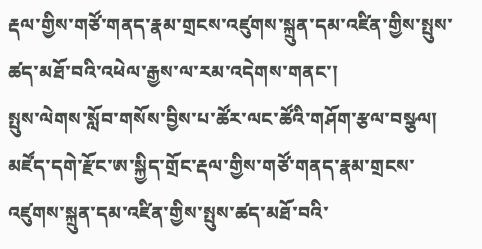རྡལ་གྱིས་གཙོ་གནད་རྣམ་གྲངས་འཛུགས་སྐྲུན་དམ་འཛིན་གྱིས་སྤུས་ཚད་མཐོ་བའི་འཕེལ་རྒྱས་ལ་རམ་འདེགས་གནང་།
སྤུས་ལེགས་སློབ་གསོས་བྱིས་པ་ཚོར་ལང་ཚོའི་གཤོག་རྩལ་བསྩལ།
མཛོད་དགེ་རྫོང་ཨ་སྐྱིད་གྲོང་རྡལ་གྱིས་གཙོ་གནད་རྣམ་གྲངས་འཛུགས་སྐྲུན་དམ་འཛིན་གྱིས་སྤུས་ཚད་མཐོ་བའི་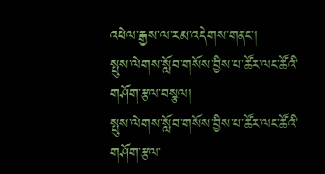འཕེལ་རྒྱས་ལ་རམ་འདེགས་གནང་།
སྤུས་ལེགས་སློབ་གསོས་བྱིས་པ་ཚོར་ལང་ཚོའི་གཤོག་རྩལ་བསྩལ།
སྤུས་ལེགས་སློབ་གསོས་བྱིས་པ་ཚོར་ལང་ཚོའི་གཤོག་རྩལ་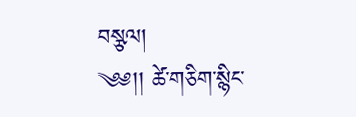བསྩལ།
༄༅།། ཚེ་གཅིག་སྙིང་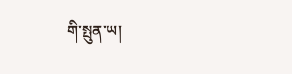གི་སྤུན་ཡ།